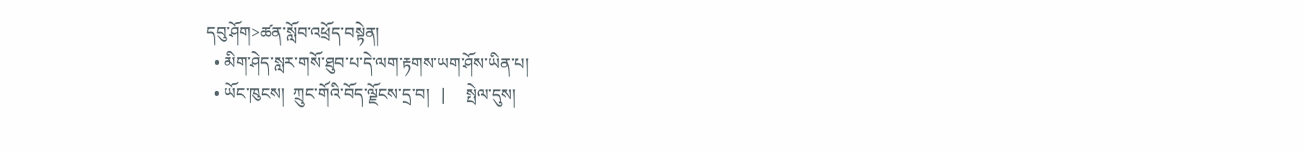དབུ་ཤོག>ཚན་སློབ་འཕྲོད་བསྟེན།
  • མིག་ཤེད་སླར་གསོ་ཐུབ་པ་དེ་ལག་རྟགས་ཡག་ཤོས་ཡིན་པ།
  • ཡོང་ཁུངས།  ཀྲུང་གོའི་བོད་ལྗོངས་དྲ་བ།   |     སྤེལ་དུས།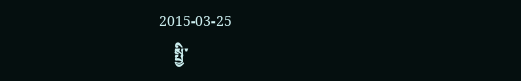2015-03-25
    སྤྱི་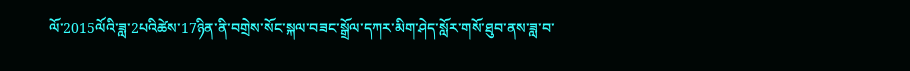ལོ་2015ལོའི་ཟླ་2པའིཚེས་17ཉིན་ནི་བགྲེས་སོང་སྐལ་བཟང་སྒྲོལ་དཀར་མིག་ཤེད་སློར་གསོ་ཐུབ་ནས་ཟླ་བ་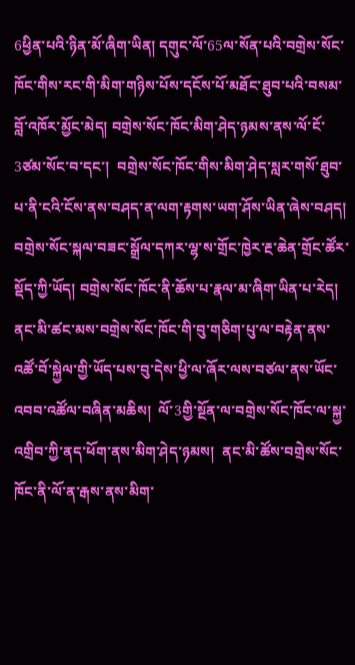6ཕྱིན་པའི་ཉིན་མོ་ཞིག་ཡིན། དགུང་ལོ་65ལ་སོན་པའི་བགྲེས་སོང་ཁོང་གིས་རང་གི་མིག་གཉིས་པོས་དངོས་པོ་མཐོང་ཐུབ་པའི་བསམ་བློ་འཁོར་མྱོང་མེད། བགྲེས་སོང་ཁོང་མིག་ཤེད་ཉམས་ནས་ལོ་ངོ་3ཙམ་སོང་བ་དང་།  བགྲེས་སོང་ཁོང་གིས་མིག་ཤེད་སླར་གསོ་ཐུབ་པ་ནི་ངའི་ངོས་ནས་བཤད་ན་ལག་རྟགས་ཡག་ཤོས་ཡིན་ཞེས་བཤད།  བགྲེས་སོང་སྐལ་བཟང་སྒྲོལ་དཀར་ལྷ་ས་གྲོང་ཁྱེར་རྔ་ཆེན་གྲོང་ཚོར་སྡོད་ཀྱི་ཡོད། བགྲེས་སོང་ཁོང་ནི་ཆོས་པ་རྣལ་མ་ཞིག་ཡིན་པ་རེད།  ནང་མི་ཚང་མས་བགྲེས་སོང་ཁོང་གི་བུ་གཅིག་པུ་ལ་བརྟེན་ནས་འཚོ་བོ་སྐྱེལ་གྱི་ཡོད་པས་བུ་དེས་ཕྱི་ལ་ཞོར་ལས་བཙལ་ནས་ཡོང་འབབ་འཚོལ་བཞིན་མཆིས།  ལོ་3གྱི་སྔོན་ལ་བགྲེས་སོང་ཁོང་ལ་སྐྱ་འགྲིབ་ཀྱི་ནད་ཕོག་ནས་མིག་ཤེད་ཉམས།  ནང་མི་ཚོས་བགྲེས་སོང་ཁོང་ནི་ལོ་ན་རྒས་ནས་མིག་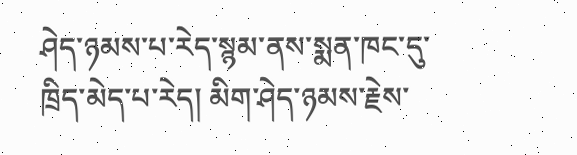ཤེད་ཉམས་པ་རེད་སྙམ་ནས་སྨན་ཁང་དུ་ཁྲིད་མེད་པ་རེད། མིག་ཤེད་ཉམས་རྗེས་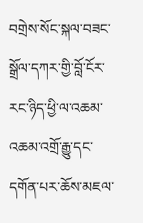བགྲེས་སོང་སྐལ་བཟང་སྒྲོལ་དཀར་གྱི་བློ་ངོར་རང་ཉིད་ཕྱི་ལ་འཆམ་འཆམ་འགྲོ་རྒྱུ་དང་དགོན་པར་ཆོས་མཇལ་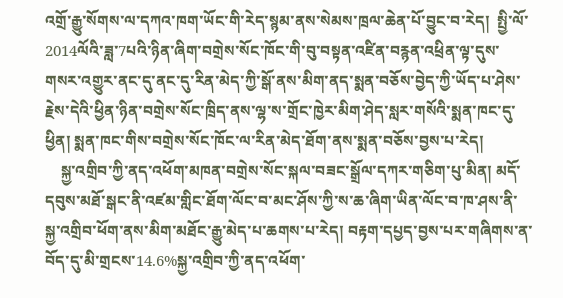འགྲོ་རྒྱུ་སོགས་ལ་དཀའ་ཁག་ཡོང་གི་རེད་སྙམ་ནས་སེམས་ཁྲལ་ཆེན་པོ་བྱུང་བ་རེད།  སྤྱི་ལོ་2014ལོའི་ཟླ་7པའི་ཉིན་ཞིག་བགྲེས་སོང་ཁོང་གི་བུ་བསྟན་འཛིན་བརྙན་འཕྲིན་ལྟ་དུས་གསར་འགྱུར་ནང་དུ་ནང་དུ་རིན་མེད་ཀྱི་སྒོ་ནས་མིག་ནད་སྨན་བཅོས་བྱེད་ཀྱི་ཡོད་པ་ཤེས་རྗེས་དེའི་ཕྱིན་ཉིན་བགྲེས་སོང་ཁྲིད་ནས་ལྷ་ས་གྲོང་ཁྱེར་མིག་ཤེད་སླར་གསོའི་སྨན་ཁང་དུ་ཕྱིན། སྨན་ཁང་གིས་བགྲེས་སོང་ཁོང་ལ་རིན་མེད་ཐོག་ནས་སྨན་བཅོས་བྱས་པ་རེད།
    སྐྱ་འགྲིབ་ཀྱི་ནད་འཕོག་མཁན་བགྲེས་སོང་སྐལ་བཟང་སྒྲོལ་དཀར་གཅིག་པུ་མིན། མདོ་དབུས་མཐོ་སྒང་ནི་འཛམ་གླིང་ཐོག་ལོང་བ་མང་ཤོས་ཀྱི་ས་ཆ་ཞིག་ཡིན་ལོང་བ་ཁ་ཤས་ནི་སྐྱ་འགྲིབ་ཕོག་ནས་མིག་མཐོང་རྒྱུ་མེད་པ་ཆགས་པ་རེད། བརྟག་དཔྱད་བྱས་པར་གཞིགས་ན་བོད་དུ་མི་གྲངས་14.6%སྐྱ་འགྲིབ་ཀྱི་ནད་འཕོག་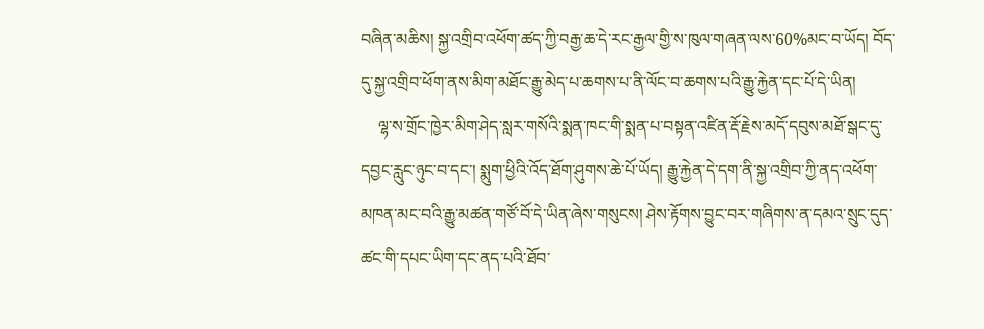བཞིན་མཆིས། སྐྱ་འགྲིབ་འཕོག་ཚད་ཀྱི་བརྒྱ་ཆ་དེ་རང་རྒྱལ་གྱི་ས་ཁུལ་གཞན་ལས་60%མང་བ་ཡོད། བོད་དུ་སྐྱ་འགྲིབ་ཕོག་ནས་མིག་མཐོང་རྒྱུ་མེད་པ་ཆགས་པ་ནི་ལོང་བ་ཆགས་པའི་རྒྱུ་རྐྱེན་དང་པོ་དེ་ཡིན།
    ལྷ་ས་གྲོང་ཁྱེར་མིག་ཤེད་སླར་གསོའི་སྨན་ཁང་གི་སྨན་པ་བསྟན་འཛིན་རྡོ་རྗེས་མདོ་དབུས་མཐོ་སྒང་དུ་དབྱང་རླུང་ཉུང་བ་དང་། སྨུག་ཕྱིའི་འོད་ཐོག་ཤུགས་ཆེ་པོ་ཡོད། རྒྱུ་རྐྱེན་དེ་དག་ནི་སྐྱ་འགྲིབ་ཀྱི་ནད་འཕོག་མཁན་མང་བའི་རྒྱུ་མཚན་གཙོ་བོ་དེ་ཡིན་ཞེས་གསུངས། ཤེས་རྟོགས་བྱུང་བར་གཞིགས་ན་དམའ་སྲུང་དུད་ཚང་གི་དཔང་ཡིག་དང་ནད་པའི་ཐོབ་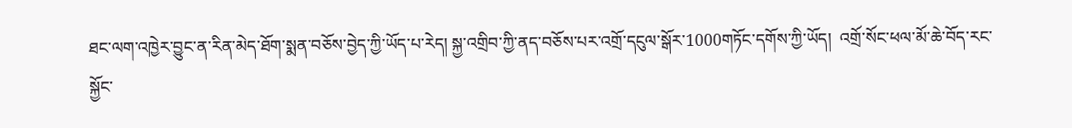ཐང་ལག་འཁྱེར་བྱུང་ན་རིན་མེད་ཐོག་སྨན་བཅོས་བྱེད་ཀྱི་ཡོད་པ་རེད། སྐྱ་འགྲིབ་ཀྱི་ནད་བཅོས་པར་འགྲོ་དངུལ་སྒོར་1000གཏོང་དགོས་ཀྱི་ཡོད།  འགྲོ་སོང་ཕལ་མོ་ཆེ་བོད་རང་སྐྱོང་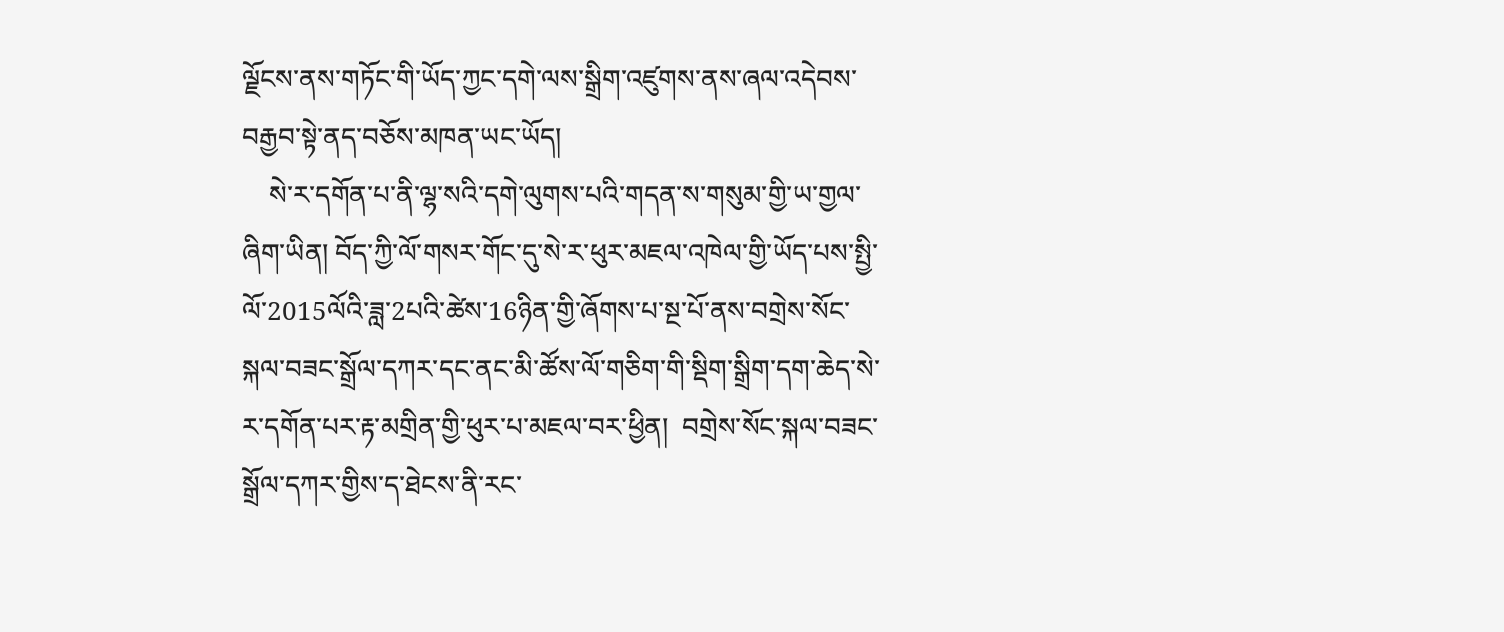ལྗོངས་ནས་གཏོང་གི་ཡོད་ཀྱང་དགེ་ལས་སྒྲིག་འཛུགས་ནས་ཞལ་འདེབས་བརྒྱབ་སྟེ་ནད་བཅོས་མཁན་ཡང་ཡོད།
    སེ་ར་དགོན་པ་ནི་ལྷ་སའི་དགེ་ལུགས་པའི་གདན་ས་གསུམ་གྱི་ཡ་གྱལ་ཞིག་ཡིན། བོད་ཀྱི་ལོ་གསར་གོང་དུ་སེ་ར་ཕུར་མཇལ་འཁེལ་གྱི་ཡོད་པས་སྤྱི་ལོ་2015ལོའི་ཟླ་2པའི་ཚེས་16ཉིན་གྱི་ཞོགས་པ་སྔ་པོ་ནས་བགྲེས་སོང་སྐལ་བཟང་སྒྲོལ་དཀར་དང་ནང་མི་ཚོས་ལོ་གཅིག་གི་སྡིག་སྒྲིག་དག་ཆེད་སེ་ར་དགོན་པར་རྟ་མགྲིན་གྱི་ཕུར་པ་མཇལ་བར་ཕྱིན།  བགྲེས་སོང་སྐལ་བཟང་སྒྲོལ་དཀར་གྱིས་ད་ཐེངས་ནི་རང་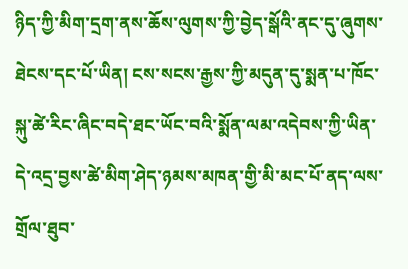ཉིད་ཀྱི་མིག་དྲག་ནས་ཆོས་ལུགས་ཀྱི་བྱེད་སྒོའི་ནང་དུ་ཞུགས་ཐེངས་དང་པོ་ཡིན། ངས་སངས་རྒྱས་ཀྱི་མདུན་དུ་སྨན་པ་ཁོང་སྐུ་ཚེ་རིང་ཞིང་བདེ་ཐང་ཡོང་བའི་སྨོན་ལམ་འདེབས་ཀྱི་ཡིན་དེ་འདྲ་བྱས་ཚེ་མིག་ཤེད་ཉམས་མཁན་གྱི་མི་མང་པོ་ནད་ལས་གྲོལ་ཐུབ་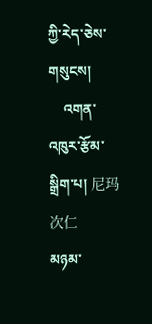ཀྱི་རེད་ཅེས་གསུངས།
    འགན་འཁུར་རྩོམ་སྒྲིག་པ། 尼玛次仁
མཉམ་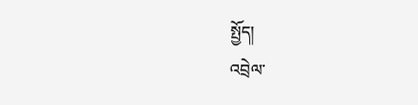སྤྱོད།
འབྲེལ་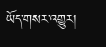ཡོད་གསར་འགྱུར།